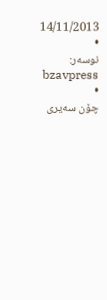14/11/2013
•
نوسەر: bzavpress
•
چۆن سەیرى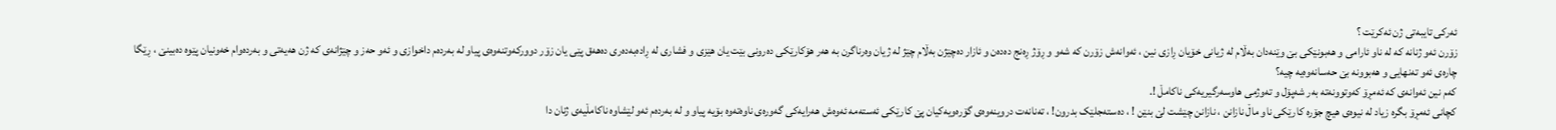ئەرکى تایبەتى ژن ئەکرێت ؟
زۆرن ئەو ژنانە کە لە ناو ئارامى و هەبونێکى بێ وێنەدان بەڵام لە ژیانى خۆیان ڕازى نین ، ئەوانەش زۆرن کە شەو و ڕۆژ ڕەنج دەدەن و ئازار دەچێژن بەڵام چێژ لە ژیان وەرناگرن بە هەر هۆکارێکى دەرونى بێت یان هێزى و فشارى لە ڕادەبەدەرى دەهەق پێى یان زۆر دوورکەوتنەوەى پیاو لە بەردەم داخوازى و ئەو حەز و چێژانەى کە ژن هەیەتى و بەردەوام خەونیان پێوە دەبینێ ، ڕێگا چارەى ئەو تەنهایى و هەبوونە بێ حەسانەوەیە چیە؟
کەم نین ئەوانەى کە ئەمڕۆ کەوتوونەتە بەر شەپۆل و تەوژمى هاوسەرگیریەکى ناکامڵ !.
کچانى ئەمڕۆ بگرە زیاد لە نیوەى هیچ جۆرە کارێکى ناو ماڵ نازانن ، نازانن چێشت لێ بنێن ! ، دەستەجلێک بدرون! ، تەنانەت دروینەوەى گۆرەویەکیان پێ کارێکى ئەستەمە ئەوەش هەرایەکى گەورەى ناوەتەوە بۆیە پیاو و لە بەردەم ئەو لێشاوە ناکامڵیەى ژنان دا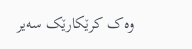وەک کرێکارێک سەیر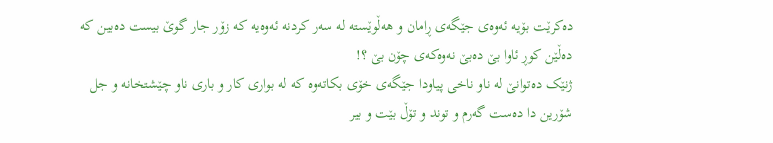دەکرێت بۆیە ئەوەى جێگەى ڕامان و هەڵوێستە لە سەر کردنە ئەوەیە کە زۆر جار گوێ بیست دەبین کە دەڵێن کوڕ ئاوا بێ دەبێ نەوەکەى چۆن بێ ؟!
ژنێک دەتوانێ لە ناو ناخى پیاودا جێگەى خۆى بکاتەوە کە لە بوارى کار و بارى ناو چێشتخانە و جل شۆرین دا دەست گەرم و توند و تۆڵ بێت و بیر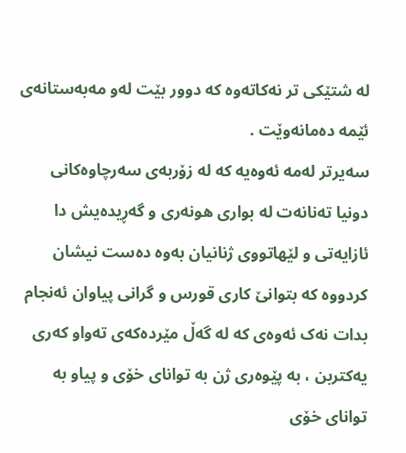لە شتێکى تر نەکاتەوە کە دوور بێت لەو مەبەستانەى ئێمە دەمانەوێت .
سەیرتر لەمە ئەوەیە کە لە زۆربەى سەرچاوەکانى دونیا تەنانەت لە بوارى هونەرى و گەڕیدەیش دا ئازایەتی و لێهاتووى ژنانیان بەوە دەست نیشان کردووە کە بتوانێ کارى قورس و گرانى پیاوان ئەنجام بدات نەک ئەوەى کە لە گەڵ مێردەکەى تەواو کەرى یەکتربن ، بە پێوەرى ژن بە تواناى خۆى و پیاو بە تواناى خۆى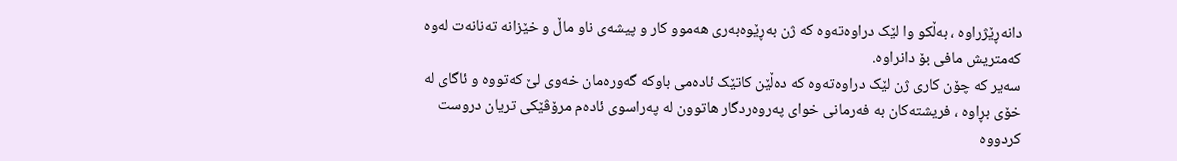دانەڕێژراوە ، بەڵکو وا لێک دراوەتەوە کە ژن بەڕێوەبەرى هەموو کار و پیشەى ناو ماڵ و خێزانە تەنانەت لەوە کەمتریش مافى بۆ دانراوە.
سەیر کە چۆن کارى ژن لێک دراوەتەوە کە دەڵێن کاتێک ئادەمى باوکە گەورەمان خەوى لێ کەتووە و ئاگاى لە خۆى بڕاوە ، فریشتەکان بە فەرمانى خواى پەروەردگار هاتوون لە پەراسوى ئادەم مرۆڤێکى تریان دروست کردووە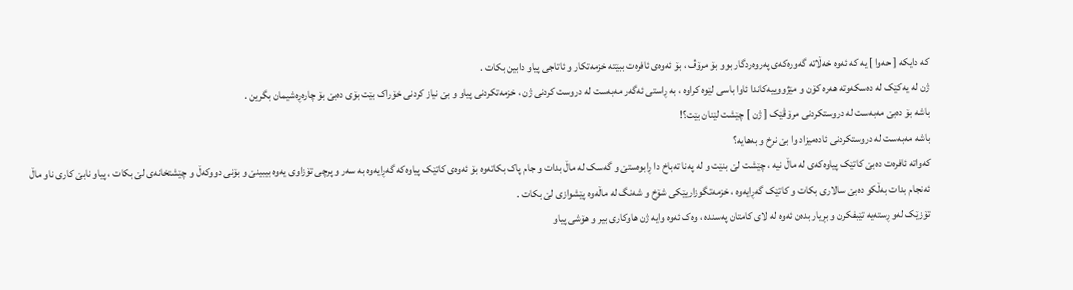کە دایکە [ حەوا ] یە کە ئەوە خەڵاتە گەورەکەى پەروەردگار بوو بۆ مرۆڤ ، بۆ ئەوەى ئافرەت ببێتە خزمەتکار و ئاتاجى پیاو دابین بکات .
ژن لە یەکێک لە دەسکەوتە هەرە کۆن و مێژووییەکاندا ئاوا باسى لێوە کراوە ، بە ڕاستى ئەگەر مەبەست لە دروست کردنى ژن ، خزمەتکردنى پیاو و بێ نیاز کردنى خۆراک بێت بۆى دەبێ بۆ چارەڕەشیمان بگرین .
باشە بۆ دەبێ مەبەست لە دروستکردنى مرۆڤێک [ ژن ] چێشت لێنان بێت؟!
باشە مەبەست لە دروستکردنى ئادەمیزاد وا بێ نرخ و بەهایە؟
کەواتە ئافرەت دەبێ کاتێک پیاوەکەى لە ماڵ نیە ، چێشت لێ بنێت و لە پەنا تەباخ دا ڕابوەستێ و گەسک لە ماڵ بدات و جام پاک بکاتەوە بۆ ئەوەى کاتێک پیاوەکە گەڕایەوە بە سەر و پرچى تۆزاوى یەوە بیبینێ و بۆنى دووکەڵ و چێشتخانەى لێ بکات ، پیاو نابێ کارى ناو ماڵ ئەنجام بدات بەڵکو دەبێ سالارى بکات و کاتێک گەڕایەوە ، خزمەتگوزاریێکى شۆخ و شەنگ لە ماڵەوە پێشوازى لێ بکات .
تۆزێک لەو ڕستەیە تێبفکرن و بڕیار بدەن ئەوە لە لاى کامتان پەسندە ، وەک ئەوە وایە ژن هاوکارى بیر و هۆشى پیاو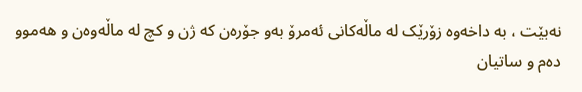نەبێت ، بە داخەوە زۆرێک لە ماڵەکانى ئەمرۆ بەو جۆرەن کە ژن و کچ لە ماڵەوەن و هەموو دەم و ساتیان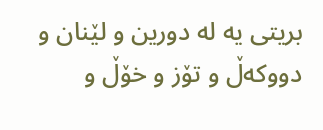بریتى یە لە دورین و لێنان و دووکەڵ و تۆز و خۆڵ و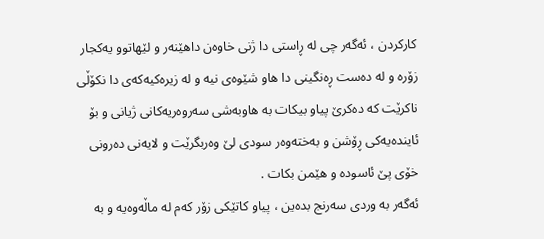کارکردن ، ئەگەر چى لە ڕاستی دا ژنى خاوەن داهێنەر و لێهاتوو یەکجار زۆرە و لە دەست ڕەنگینى دا هاو شێوەى نیە و لە زیرەکیەکەى دا نکۆڵى ناکرێت کە دەکرێ پیاو بیکات بە هاوبەشى سەروەریەکانى ژیانى و بۆ ئایندەیەکى ڕۆشن و بەختەوەر سودى لێ وەربگرێت و لایەنى دەرونى خۆى پێ ئاسودە و هێمن بکات .
ئەگەر بە وردى سەرنج بدەین ، پیاو کاتێکى زۆر کەم لە ماڵەوەیە و بە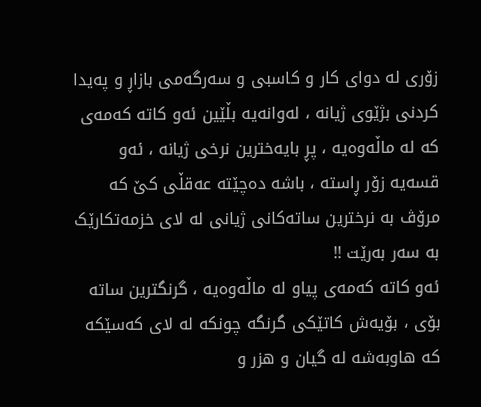زۆرى لە دواى کار و کاسبى و سەرگەمى بازاڕ و پەیدا کردنى بژێوى ژیانە ، لەوانەیە بڵێین ئەو کاتە کەمەى کە لە ماڵەوەیە ، پڕ بایەخترین نرخى ژیانە ، ئەو قسەیە زۆر ڕاستە ، باشە دەچێتە عەقڵى کێ کە مرۆڤ بە نرخترین ساتەکانى ژیانى لە لاى خزمەتکارێک بە سەر بەرێت !!
ئەو کاتە کەمەى پیاو لە ماڵەوەیە ، گرنگترین ساتە بۆى ، بۆیەش کاتێکى گرنگە چونکە لە لاى کەسێکە کە هاوبەشە لە گیان و هزر و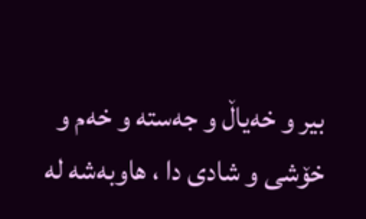بیر و خەیاڵ و جەستە و خەم و خۆشى و شادى دا ، هاوبەشە لە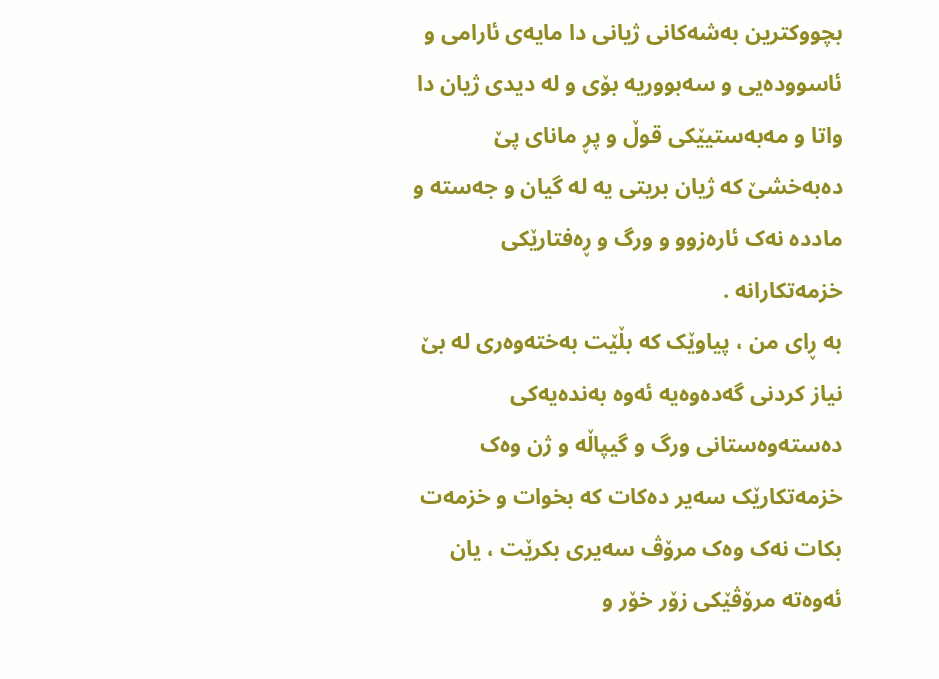بچووکترین بەشەکانى ژیانى دا مایەى ئارامى و ئاسوودەیى و سەبووریە بۆی و لە دیدى ژیان دا واتا و مەبەستیێکى قوڵ و پڕ ماناى پێ دەبەخشێ کە ژیان بریتى یە لە گیان و جەستە و ماددە نەک ئارەزوو و ورگ و ڕەفتارێکى خزمەتکارانە .
بە ڕاى من ، پیاوێک کە بڵێت بەختەوەرى لە بێ نیاز کردنى گەدەوەیە ئەوە بەندەیەکى دەستەوەستانى ورگ و گیپاڵە و ژن وەک خزمەتکارێک سەیر دەکات کە بخوات و خزمەت بکات نەک وەک مرۆڤ سەیرى بکرێت ، یان ئەوەتە مرۆڤێکى زۆر خۆر و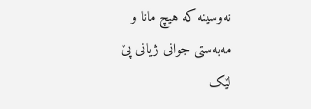نەوسینە کە هیچ مانا و مەبەستى جوانى ژیانى پێ لێک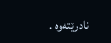نادرێتەوە .